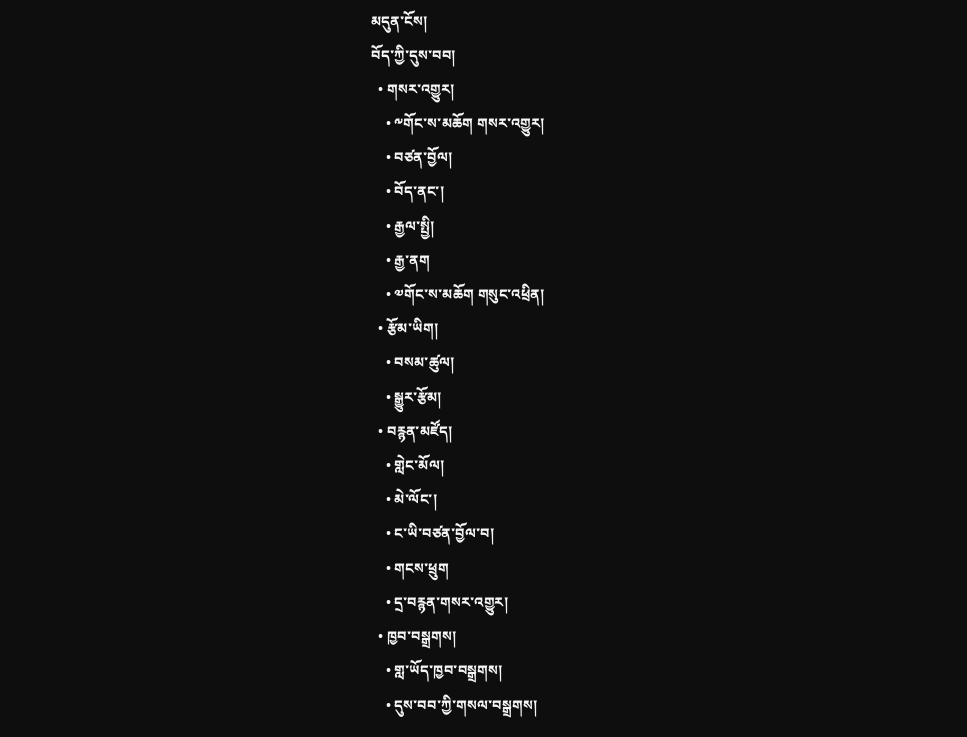མདུན་ངོས།
བོད་ཀྱི་དུས་བབ།
  • གསར་འགྱུར།
    • ༸གོང་ས་མཆོག གསར་འགྱུར།
    • བཙན་བྱོལ།
    • བོད་ནང་།
    • རྒྱལ་སྤྱི།
    • རྒྱ་ནག
    • ༧གོང་ས་མཆོག གསུང་འཕྲིན།
  • རྩོམ་ཡིག།
    • བསམ་ཚུལ།
    • སྒྱུར་རྩོམ།
  • བརྙན་མཛོད།
    • གླེང་མོལ།
    • མེ་ལོང་།
    • ང་ཡི་བཙན་བྱོལ་བ།
    • གངས་ཕྲུག
    • དྲ་བརྙན་གསར་འགྱུར།
  • ཁྱབ་བསྒྲགས།
    • གླ་ཡོད་ཁྱབ་བསྒྲགས།
    • དུས་བབ་ཀྱི་གསལ་བསྒྲགས།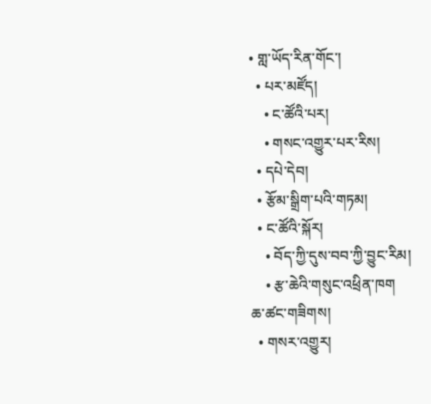• གླ་ཡོད་རིན་གོང་།
  • པར་མཛོད།
    • ང་ཚོའི་པར།
    • གསང་འགྱུར་པར་རིས།
  • དཔེ་དེབ།
  • རྩོམ་སྒྲིག་པའི་གཏམ།
  • ང་ཚོའི་སྐོར།
    • བོད་ཀྱི་དུས་བབ་ཀྱི་བྱུང་རིམ།
    • རྩ་ཆེའི་གསུང་འཕྲིན་ཁག
ཆ་ཚང་གཟིགས།
  • གསར་འགྱུར།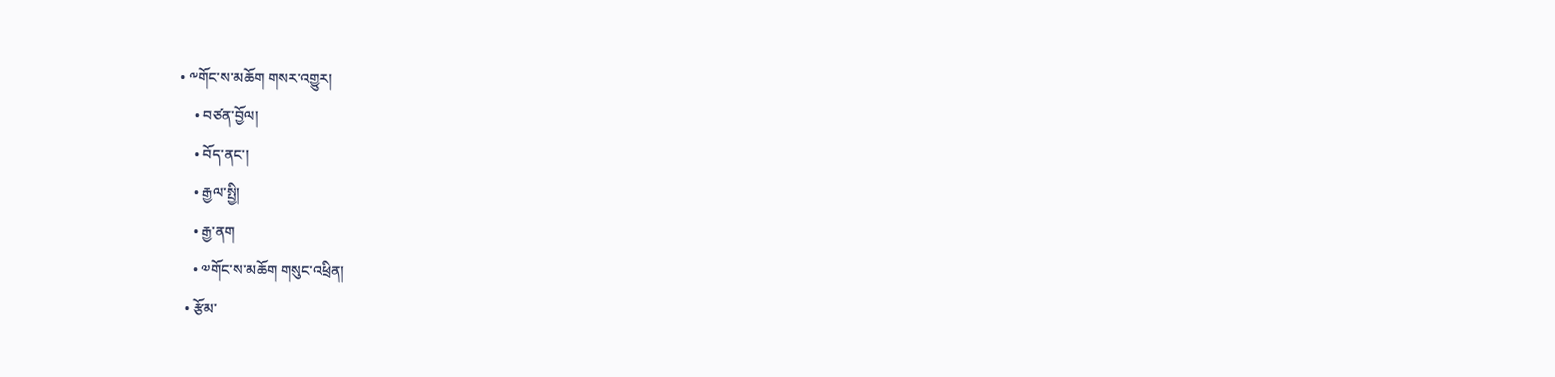• ༸གོང་ས་མཆོག གསར་འགྱུར།
    • བཙན་བྱོལ།
    • བོད་ནང་།
    • རྒྱལ་སྤྱི།
    • རྒྱ་ནག
    • ༧གོང་ས་མཆོག གསུང་འཕྲིན།
  • རྩོམ་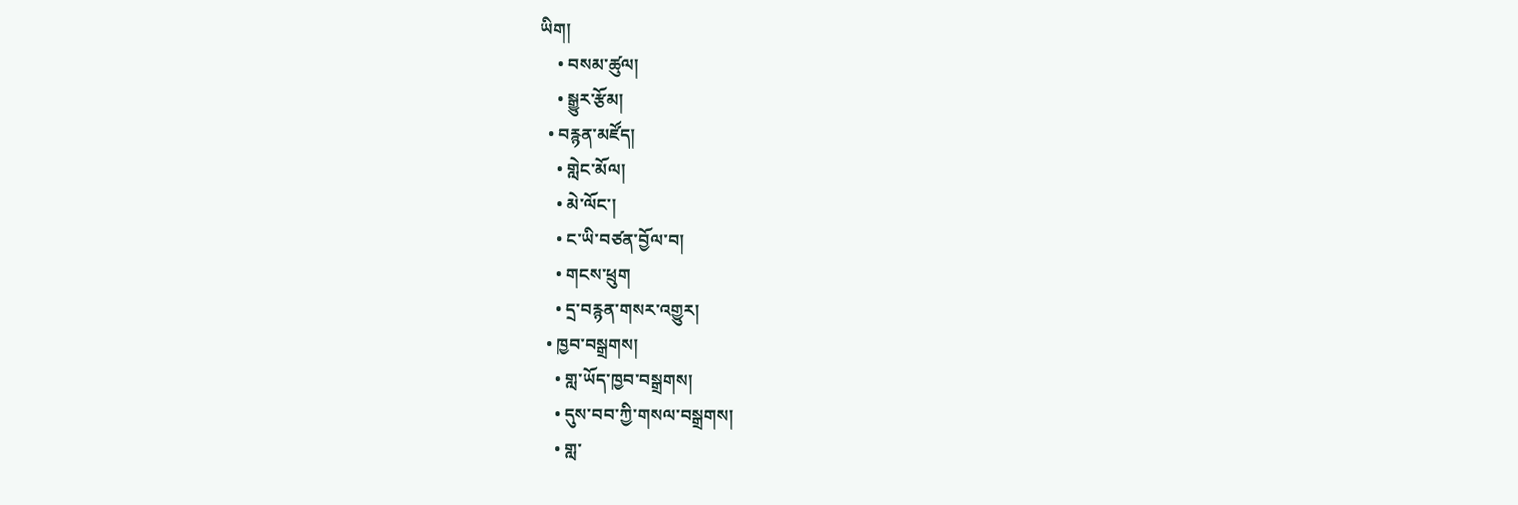ཡིག།
    • བསམ་ཚུལ།
    • སྒྱུར་རྩོམ།
  • བརྙན་མཛོད།
    • གླེང་མོལ།
    • མེ་ལོང་།
    • ང་ཡི་བཙན་བྱོལ་བ།
    • གངས་ཕྲུག
    • དྲ་བརྙན་གསར་འགྱུར།
  • ཁྱབ་བསྒྲགས།
    • གླ་ཡོད་ཁྱབ་བསྒྲགས།
    • དུས་བབ་ཀྱི་གསལ་བསྒྲགས།
    • གླ་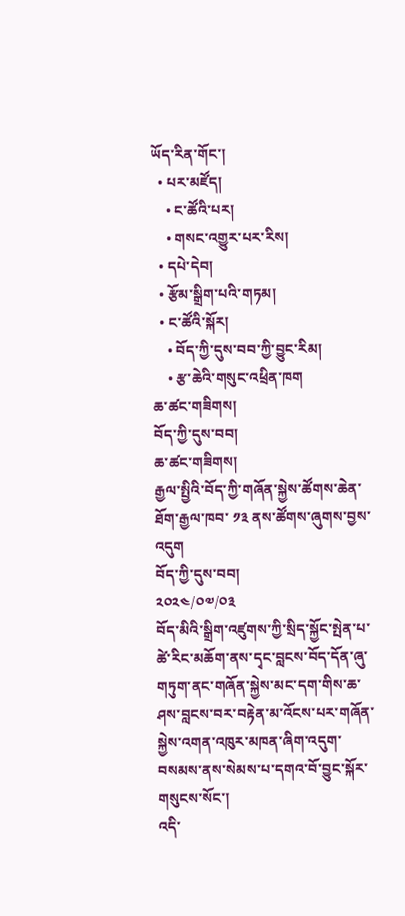ཡོད་རིན་གོང་།
  • པར་མཛོད།
    • ང་ཚོའི་པར།
    • གསང་འགྱུར་པར་རིས།
  • དཔེ་དེབ།
  • རྩོམ་སྒྲིག་པའི་གཏམ།
  • ང་ཚོའི་སྐོར།
    • བོད་ཀྱི་དུས་བབ་ཀྱི་བྱུང་རིམ།
    • རྩ་ཆེའི་གསུང་འཕྲིན་ཁག
ཆ་ཚང་གཟིགས།
བོད་ཀྱི་དུས་བབ།
ཆ་ཚང་གཟིགས།
རྒྱལ་སྤྱིའི་བོད་ཀྱི་གཞོན་སྐྱེས་ཚོགས་ཆེན་ཐོག་རྒྱལ་ཁབ་ ༡༣ ནས་ཚོགས་ཞུགས་བྱས་འདུག
བོད་ཀྱི་དུས་བབ།
༢༠༢༤/༠༧/༠༣
བོད་མིའི་སྒྲིག་འཛུགས་ཀྱི་སྲིད་སྐྱོང་སྤེན་པ་ཚེ་རིང་མཆོག་ནས་དྭང་བླངས་བོད་དོན་ཞུ་གཏུག་ནང་གཞོན་སྐྱེས་མང་དག་གིས་ཆ་ཤས་བླངས་བར་བརྟེན་མ་འོངས་པར་གཞོན་སྐྱེས་འགན་འཁུར་མཁན་ཞིག་འདུག་བསམས་ནས་སེམས་པ་དགའ་བོ་བྱུང་སྐོར་གསུངས་སོང་།
འདི་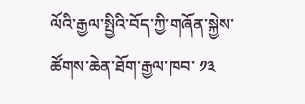ལོའི་རྒྱལ་སྤྱིའི་བོད་ཀྱི་གཞོན་སྐྱེས་ཚོགས་ཆེན་ཐོག་རྒྱལ་ཁབ་ ༡༣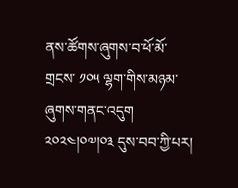ནས་ཚོགས་ཞུགས་བ་ཕོ་མོ་གྲངས་ ༡༠༥ ལྷག་གིས་མཉམ་ཞུགས་གནང་འདུག ༢༠༢༤།༠༧།༠༣ དུས་བབ་ཀྱི་པར།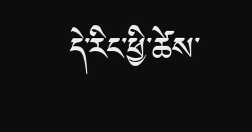དེ་རིང་ཕྱི་ཚེས་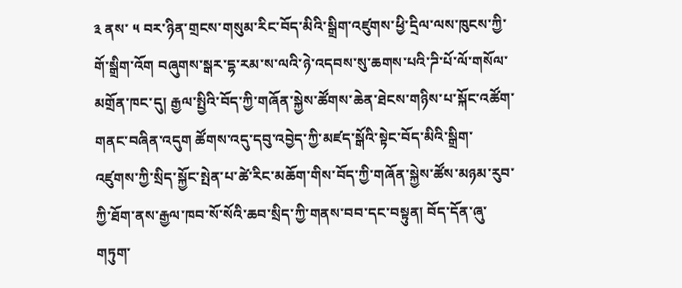༣ ནས་ ༥ བར་ཉིན་གྲངས་གསུམ་རིང་བོད་མིའི་སྒྲིག་འཛུགས་ཕྱི་དྲིལ་ལས་ཁུངས་ཀྱི་གོ་སྒྲིག་འོག བཞུགས་སྒར་དྷ་རམ་ས་ལའི་ཉེ་འདབས་སུ་ཆགས་པའི་ཌི་པོ་ལོ་གསོལ་མགྲོན་ཁང་དུ། རྒྱལ་སྤྱིའི་བོད་ཀྱི་གཞོན་སྐྱེས་ཚོགས་ཆེན་ཐེངས་གཉིས་པ་སྐོང་འཚོག་གནང་བཞིན་འདུག ཚོགས་འདུ་དབུ་འབྱེད་ཀྱི་མཛད་སྒོའི་སྟེང་བོད་མིའི་སྒྲིག་འཛུགས་ཀྱི་སྲིད་སྐྱོང་སྤེན་པ་ཚེ་རིང་མཆོག་གིས་བོད་ཀྱི་གཞོན་སྐྱེས་ཚོས་མཉམ་རུབ་ཀྱི་ཐོག་ནས་རྒྱལ་ཁབ་སོ་སོའི་ཆབ་སྲིད་ཀྱི་གནས་བབ་དང་བསྟུན། བོད་དོན་ཞུ་གཏུག་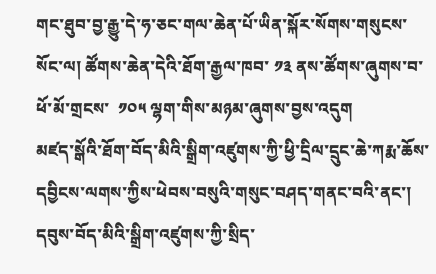གང་ཐུབ་བྱ་རྒྱུ་དེ་ཧ་ཅང་གལ་ཆེན་པོ་ཡིན་སྐོར་སོགས་གསུངས་སོང་ལ། ཚོགས་ཆེན་དེའི་ཐོག་རྒྱལ་ཁབ་ ༡༣ ནས་ཚོགས་ཞུགས་བ་ཕོ་མོ་གྲངས་  ༡༠༥ ལྷག་གིས་མཉམ་ཞུགས་བྱས་འདུག
མཛད་སྒོའི་ཐོག་བོད་མིའི་སྒྲིག་འཛུགས་ཀྱི་ཕྱི་དྲིལ་དྲུང་ཆེ་ཀརྨ་ཆོས་དབྱིངས་ལགས་ཀྱིས་ཕེབས་བསུའི་གསུང་བཤད་གནང་བའི་ནང་། དབུས་བོད་མིའི་སྒྲིག་འཛུགས་ཀྱི་སྲིད་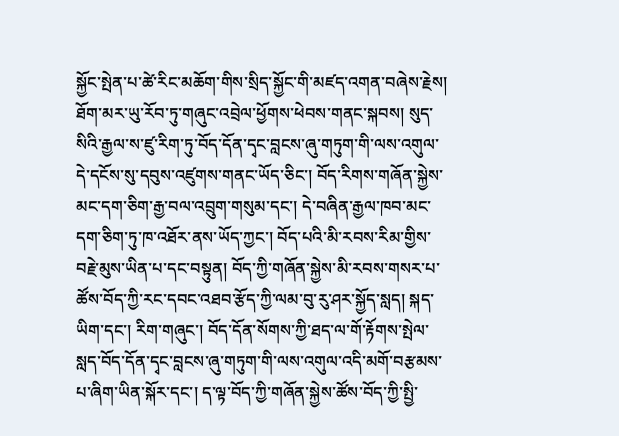སྐྱོང་སྤེན་པ་ཚེ་རིང་མཆོག་གིས་སྲིད་སྐྱོང་གི་མཛད་འགན་བཞེས་རྗེས། ཐོག་མར་ཡུ་རོབ་ཏུ་གཞུང་འབྲེལ་ཕྱོགས་ཕེབས་གནང་སྐབས། སུད་སིའི་རྒྱལ་ས་ཛུ་རིག་ཏུ་བོད་དོན་དྭང་བླངས་ཞུ་གཏུག་གི་ལས་འགུལ་དེ་དངོས་སུ་དབུས་འཛུགས་གནང་ཡོད་ཅིང་། བོད་རིགས་གཞོན་སྐྱེས་མང་དག་ཅིག་རྒྱ་བལ་འབྲུག་གསུམ་དང་། དེ་བཞིན་རྒྱལ་ཁབ་མང་དག་ཅིག་ཏུ་ཁ་འཐོར་ནས་ཡོད་ཀྱང་། བོད་པའི་མི་རབས་རིམ་གྱིས་བརྗེ་མུས་ཡིན་པ་དང་བསྟུན། བོད་ཀྱི་གཞོན་སྐྱེས་མི་རབས་གསར་པ་ཚོས་བོད་ཀྱི་རང་དབང་འཐབ་རྩོད་ཀྱི་ལམ་བུ་རུ་ཤར་སྐྱོད་སླད། སྐད་ཡིག་དང་། རིག་གཞུང་། བོད་དོན་སོགས་ཀྱི་ཐད་ལ་གོ་རྟོགས་སྤེལ་སླད་བོད་དོན་དྭང་བླངས་ཞུ་གཏུག་གི་ལས་འགུལ་འདི་མགོ་བརྩམས་པ་ཞིག་ཡིན་སྐོར་དང་། ད་ལྟ་བོད་ཀྱི་གཞོན་སྐྱེས་ཚོས་བོད་ཀྱི་སྤྱི་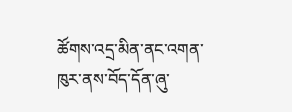ཚོགས་འདྲ་མིན་ནང་འགན་ཁུར་ནས་བོད་དོན་ཞུ་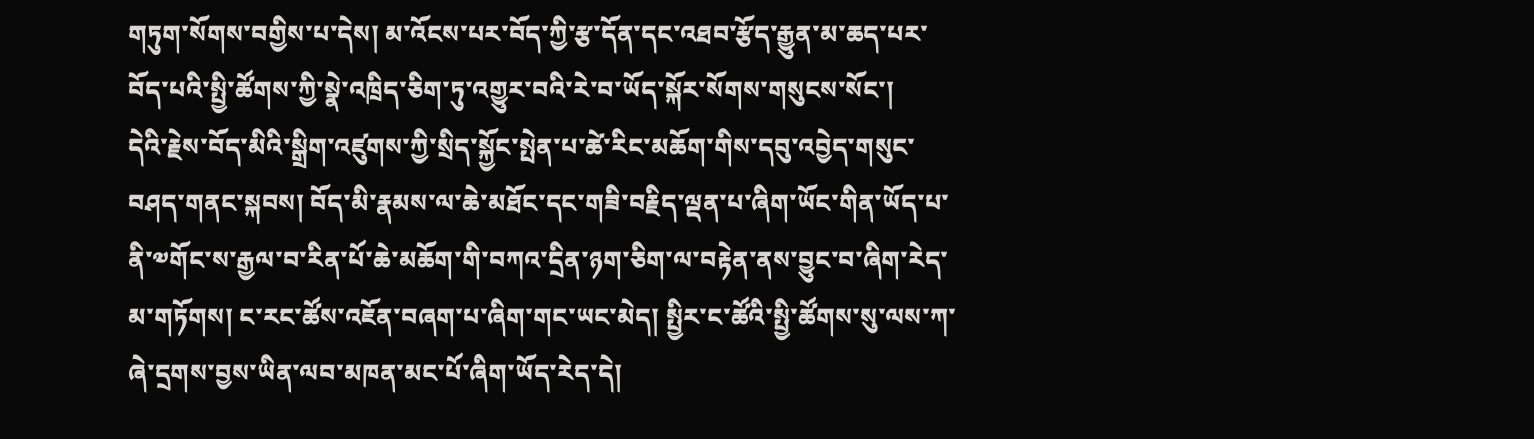གཏུག་སོགས་བགྱིས་པ་དེས། མ་འོངས་པར་བོད་ཀྱི་རྩ་དོན་དང་འཐབ་རྩོད་རྒྱུན་མ་ཆད་པར་བོད་པའི་སྤྱི་ཚོགས་ཀྱི་སྣེ་འཁྲིད་ཅིག་ཏུ་འགྱུར་བའི་རེ་བ་ཡོད་སྐོར་སོགས་གསུངས་སོང་།
དེའི་རྗེས་བོད་མིའི་སྒྲིག་འཛུགས་ཀྱི་སྲིད་སྐྱོང་སྤེན་པ་ཚེ་རིང་མཆོག་གིས་དབུ་འབྱེད་གསུང་བཤད་གནང་སྐབས། བོད་མི་རྣམས་ལ་ཆེ་མཐོང་དང་གཟི་བརྗིད་ལྡན་པ་ཞིག་ཡོང་གིན་ཡོད་པ་ནི་༧གོང་ས་རྒྱལ་བ་རིན་པོ་ཆེ་མཆོག་གི་བཀའ་དྲིན་ཉག་ཅིག་ལ་བརྟེན་ནས་བྱུང་བ་ཞིག་རེད་མ་གཏོགས། ང་རང་ཚོས་འཇོན་བཞག་པ་ཞིག་གང་ཡང་མེད། སྤྱིར་ང་ཚོའི་སྤྱི་ཚོགས་སུ་ལས་ཀ་ཞེ་དྲགས་བྱས་ཡིན་ལབ་མཁན་མང་པོ་ཞིག་ཡོད་རེད་དེ།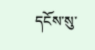དངོས་སུ་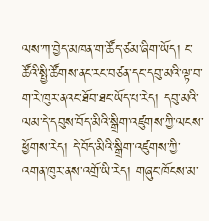ལས་ཀ་བྱེད་མཁན་ག་ཚོད་ཙམ་ཞིག་ཡོད། ང་ཚོའི་སྤྱི་ཚོགས་ནང་རང་བཙན་དང་དབུ་མའི་ལྟ་བ་ག་རེ་ཁུར་ནའང་ཐོབ་ཐང་ཡོད་པ་རེད། དབུ་མའི་ལམ་དེ་དབུས་བོད་མིའི་སྒྲིག་འཛུགས་ཀྱི་ལངས་ཕྱོགས་རེད། དེ་བོད་མིའི་སྒྲིག་འཛུགས་ཀྱི་འགན་ཁུར་ནས་འགྲོ་ཡི་རེད། གཞུང་ཁོངས་མ་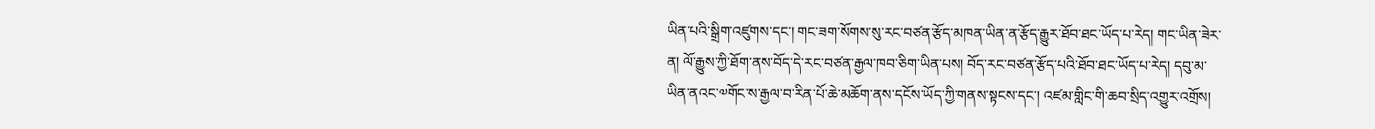ཡིན་པའི་སྒྲིག་འཛུགས་དང་། གང་ཟག་སོགས་སུ་རང་བཙན་རྩོད་མཁན་ཡིན་ན་རྩོད་རྒྱུར་ཐོབ་ཐང་ཡོད་པ་རེད། གང་ཡིན་ཟེར་ན། ལོ་རྒྱུས་ཀྱི་ཐོག་ནས་བོད་དེ་རང་བཙན་རྒྱལ་ཁབ་ཅིག་ཡིན་པས། བོད་རང་བཙན་རྩོད་པའི་ཐོབ་ཐང་ཡོད་པ་རེད། དབུ་མ་ཡིན་ནའང་༧གོང་ས་རྒྱལ་བ་རིན་པོ་ཆེ་མཆོག་ནས་དངོས་ཡོད་ཀྱི་གནས་སྟངས་དང་། འཛམ་གླིང་གི་ཆབ་སྲིད་འགྱུར་འགྲོས།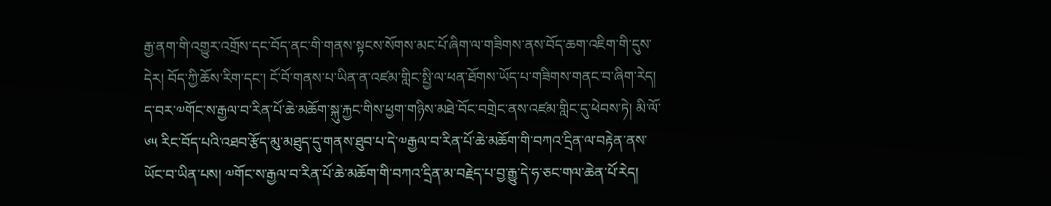རྒྱ་ནག་གི་འགྱུར་འགྲོས་དང་བོད་ནང་གི་གནས་སྟངས་སོགས་མང་པོ་ཞིག་ལ་གཟིགས་ནས་བོད་ཆག་འཇིག་གི་དུས་དེར། བོད་ཀྱི་ཆོས་རིག་དང་། ངོ་བོ་གནས་པ་ཡིན་ན་འཛམ་གླིང་སྤྱི་ལ་ཕན་ཐོགས་ཡོད་པ་གཟིགས་གནང་བ་ཞིག་རེད།  ད་བར་༧གོང་ས་རྒྱལ་བ་རིན་པོ་ཆེ་མཆོག་སྐུ་རྐྱང་གིས་ཕྱག་གཉིས་མཐེ་བོང་བགྲེང་ནས་འཛམ་གླིང་དུ་ཕེབས་ཏེ། མི་ལོ་ ༦༥ རིང་བོད་པའི་འཐབ་རྩོད་མུ་མཐུད་དུ་གནས་ཐུབ་པ་དེ་༧རྒྱལ་བ་རིན་པོ་ཆེ་མཆོག་གི་བཀའ་དྲིན་ལ་བརྟེན་ནས་ཡོང་བ་ཡིན་པས། ༧གོང་ས་རྒྱལ་བ་རིན་པོ་ཆེ་མཆོག་གི་བཀའ་དྲིན་མ་བརྗེད་པ་བྱ་རྒྱུ་དེ་ཧ་ཅང་གལ་ཆེན་པོ་རེད།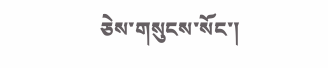ཅེས་གསུངས་སོང་།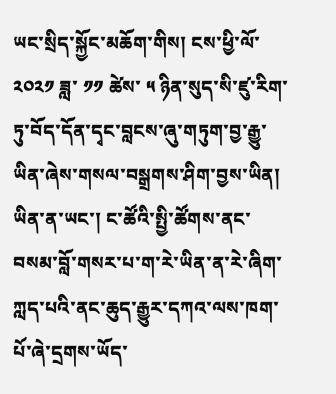ཡང་སྲིད་སྐྱོང་མཆོག་གིས། ངས་ཕྱི་ལོ་ ༢༠༢༡ ཟླ་ ༡༡ ཚེས་ ༥ ཉིན་སུད་སི་ཛུ་རིག་ཏུ་བོད་དོན་དྭང་བླངས་ཞུ་གཏུག་བྱ་རྒྱུ་ཡིན་ཞེས་གསལ་བསྒྲགས་ཤིག་བྱས་ཡིན། ཡིན་ན་ཡང་། ང་ཚོའི་སྤྱི་ཚོགས་ནང་བསམ་བློ་གསར་པ་ག་རེ་ཡིན་ན་རེ་ཞིག་ཀླད་པའི་ནང་ཆུད་རྒྱུར་དཀའ་ལས་ཁག་པོ་ཞེ་དྲགས་ཡོད་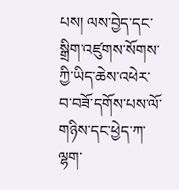པས། ལས་བྱེད་དང་སྒྲིག་འཛུགས་སོགས་ཀྱི་ཡིད་ཆེས་འཕེར་བ་བཟོ་དགོས་པས་ལོ་གཉིས་དང་ཕྱེད་ཀ་ལྷག་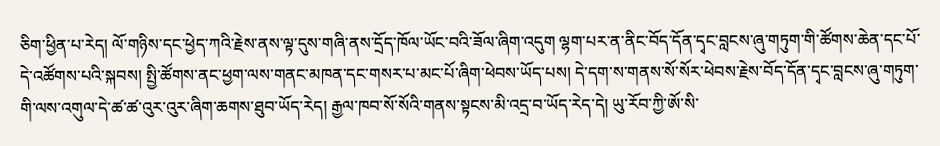ཅིག་ཕྱིན་པ་རེད། ལོ་གཉིས་དང་ཕྱེད་ཀའི་རྗེས་ནས་ལྟ་དུས་གཞི་ནས་དྲོད་ཁོལ་ཡོང་བའི་ཟོལ་ཞིག་འདུག ལྷག་པར་ན་ནིང་བོད་དོན་དྭང་བླངས་ཞུ་གཏུག་གི་ཚོགས་ཆེན་དང་པོ་དེ་འཚོགས་པའི་སྐབས། སྤྱི་ཚོགས་ནང་ཕྱག་ལས་གནང་མཁན་དང་གསར་པ་མང་པོ་ཞིག་ཕེབས་ཡོད་པས། དེ་དག་ས་གནས་སོ་སོར་ཕེབས་རྗེས་བོད་དོན་དྭང་བླངས་ཞུ་གཏུག་གི་ལས་འགུལ་དེ་ཚ་ཚ་འུར་འུར་ཞིག་ཆགས་ཐུབ་ཡོད་རེད། རྒྱལ་ཁབ་སོ་སོའི་གནས་སྟངས་མི་འདྲ་བ་ཡོད་རེད་དེ། ཡུ་རོབ་ཀྱི་ཨོ་སི་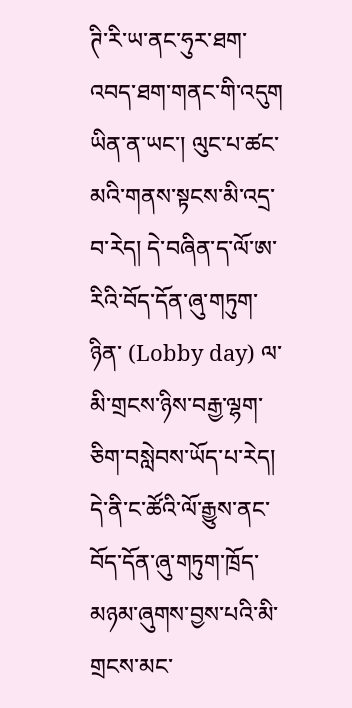ཊི་རི་ཡ་ནང་ཧུར་ཐག་འབད་ཐག་གནང་གི་འདུག ཡིན་ན་ཡང་། ལུང་པ་ཚང་མའི་གནས་སྟངས་མི་འདྲ་བ་རེད། དེ་བཞིན་ད་ལོ་ཨ་རིའི་བོད་དོན་ཞུ་གཏུག་ཉིན་ (Lobby day) ལ་མི་གྲངས་ཉིས་བརྒྱ་ལྷག་ཅིག་བསླེབས་ཡོད་པ་རེད། དེ་ནི་ང་ཚོའི་ལོ་རྒྱུས་ནང་བོད་དོན་ཞུ་གཏུག་ཁྲོད་མཉམ་ཞུགས་བྱས་པའི་མི་གྲངས་མང་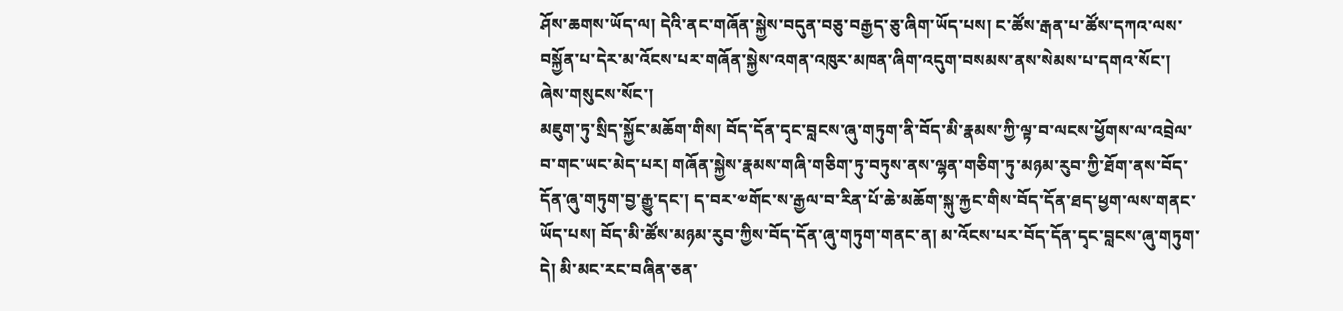ཤོས་ཆགས་ཡོད་ལ། དེའི་ནང་གཞོན་སྐྱེས་བདུན་བཅུ་བརྒྱད་ཅུ་ཞིག་ཡོད་པས། ང་ཚོས་རྒན་པ་ཚོས་དཀའ་ལས་བསྐྱོན་པ་དེར་མ་འོངས་པར་གཞོན་སྐྱེས་འགན་འཁུར་མཁན་ཞིག་འདུག་བསམས་ནས་སེམས་པ་དགའ་སོང་། ཞེས་གསུངས་སོང་།
མཇུག་ཏུ་སྲིད་སྐྱོང་མཆོག་གིས། བོད་དོན་དྭང་བླངས་ཞུ་གཏུག་ནི་བོད་མི་རྣམས་ཀྱི་ལྟ་བ་ལངས་ཕྱོགས་ལ་འབྲེལ་བ་གང་ཡང་མེད་པར། གཞོན་སྐྱེས་རྣམས་གཞི་གཅིག་ཏུ་བཏུས་ནས་ལྷན་གཅིག་ཏུ་མཉམ་རུབ་ཀྱི་ཐོག་ནས་བོད་དོན་ཞུ་གཏུག་བྱ་རྒྱུ་དང་། ད་བར་༧གོང་ས་རྒྱལ་བ་རིན་པོ་ཆེ་མཆོག་སྐུ་རྐྱང་གིས་བོད་དོན་ཐད་ཕྱག་ལས་གནང་ཡོད་པས། བོད་མི་ཚོས་མཉམ་རུབ་ཀྱིས་བོད་དོན་ཞུ་གཏུག་གནང་ན། མ་འོངས་པར་བོད་དོན་དྭང་བླངས་ཞུ་གཏུག་དེ། མི་མང་རང་བཞིན་ཅན་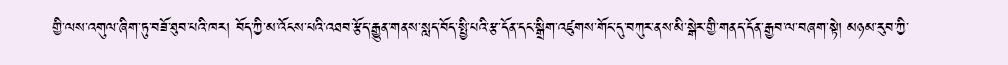གྱི་ལས་འགུལ་ཞིག་ཏུ་བཟོ་ཐུབ་པའི་ཁར། བོད་ཀྱི་མ་འོངས་པའི་འཐབ་རྩོད་རྒྱུན་གནས་སླད་བོད་སྤྱི་པའི་རྩ་དོན་དང་སྒྲིག་འཛུགས་གོང་དུ་བཀུར་ནས་མི་སྒེར་གྱི་གནད་དོན་རྒྱབ་ལ་བཞག་སྟེ། མཉམ་རུབ་ཀྱི་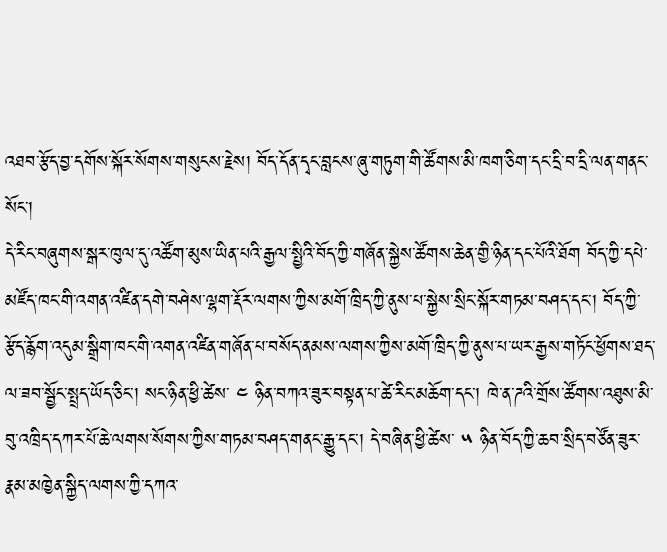འཐབ་རྩོད་བྱ་དགོས་སྐོར་སོགས་གསུངས་རྗེས། བོད་དོན་དྭང་བླངས་ཞུ་གཏུག་གི་ཚོགས་མི་ཁག་ཅིག་དང་དྲི་བ་དྲི་ལན་གནང་སོང་།
དེ་རིང་བཞུགས་སྒར་ཁུལ་དུ་འཚོག་མུས་ཡིན་པའི་རྒྱལ་སྤྱིའི་བོད་ཀྱི་གཞོན་སྐྱེས་ཚོགས་ཆེན་གྱི་ཉིན་དང་པོའི་ཐོག བོད་ཀྱི་དཔེ་མཛོད་ཁང་གི་འགན་འཛིན་དགེ་བཤེས་ལྷག་རྡོར་ལགས་ཀྱིས་མགོ་ཁྲིད་ཀྱི་ནུས་པ་སྐྱེས་སྲིང་སྐོར་གཏམ་བཤད་དང་། བོད་ཀྱི་རྩོད་རྙོག་འདུམ་སྒྲིག་ཁང་གི་འགན་འཛིན་གཞོན་པ་བསོད་ནམས་ལགས་ཀྱིས་མགོ་ཁྲིད་ཀྱི་ནུས་པ་ཡར་རྒྱས་གཏོང་ཕྱོགས་ཐད་ལ་ཟབ་སྦྱོང་སྤྲད་ཡོད་ཅིང་། སང་ཉིན་ཕྱི་ཚེས་ ༤ ཉིན་བཀའ་ཟུར་བསྟན་པ་ཚེ་རིང་མཆོག་དང་། ཁེ་ན་ཌའི་གྲོས་ཚོགས་འཐུས་མི་བུ་འཁྲིད་དཀར་པོ་ཆེ་ལགས་སོགས་ཀྱིས་གཏམ་བཤད་གནང་རྒྱུ་དང་། དེ་བཞིན་ཕྱི་ཚེས་ ༥ ཉིན་བོད་ཀྱི་ཆབ་སྲིད་བཙོན་ཟུར་རྣམ་མཁྱེན་སྐྱིད་ལགས་ཀྱི་དཀའ་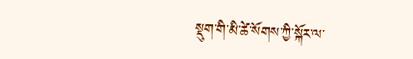སྡུག་གི་མི་ཚེ་སོགས་ཀྱི་སྐོར་ལ་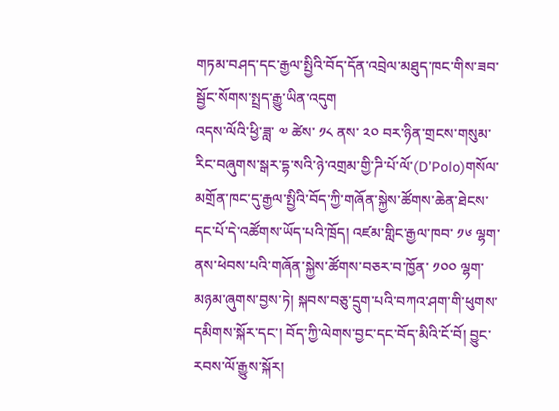གཏམ་བཤད་དང་རྒྱལ་སྤྱིའི་བོད་དོན་འབྲེལ་མཐུད་ཁང་གིས་ཟབ་སྦྱོང་སོགས་སྤྲད་རྒྱུ་ཡིན་འདུག
འདས་ལོའི་ཕྱི་ཟླ་ ༧ ཚེས་ ༡༨ ནས་ ༢༠ བར་ཉིན་གྲངས་གསུམ་རིང་བཞུགས་སྒར་དྷ་སའི་ཉེ་འགྲམ་གྱི་ཌི་པོ་ལོ་(D’Polo)གསོལ་མགྲོན་ཁང་དུ་རྒྱལ་སྤྱིའི་བོད་ཀྱི་གཞོན་སྐྱེས་ཚོགས་ཆེན་ཐེངས་དང་པོ་དེ་འཚོགས་ཡོད་པའི་ཁྲོད། འཛམ་གླིང་རྒྱལ་ཁབ་ ༡༦ ལྷག་ནས་ཕེབས་པའི་གཞོན་སྐྱེས་ཚོགས་བཅར་བ་ཁྱོན་ ༡༠༠ ལྷག་མཉམ་ཞུགས་བྱས་ཏེ། སྐབས་བཅུ་དྲུག་པའི་བཀའ་ཤག་གི་ཕུགས་དམིགས་སྐོར་དང་། བོད་ཀྱི་ལེགས་བྱང་དང་བོད་མིའི་ངོ་བོ། བྱུང་རབས་ལོ་རྒྱུས་སྐོར།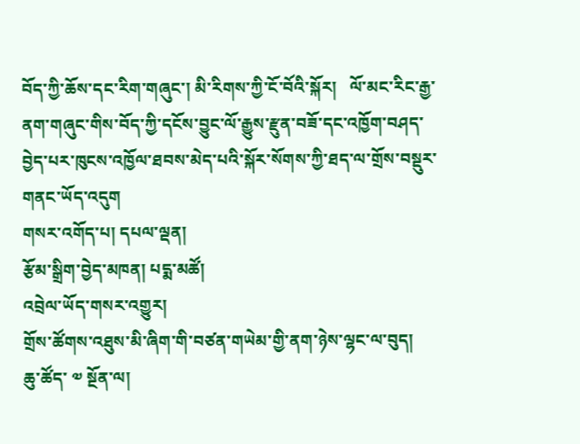བོད་ཀྱི་ཆོས་དང་རིག་གཞུང་། མི་རིགས་ཀྱི་ངོ་བོའི་སྐོར།   ལོ་མང་རིང་རྒྱ་ནག་གཞུང་གིས་བོད་ཀྱི་དངོས་བྱུང་ལོ་རྒྱུས་རྫུན་བཟོ་དང་འཁྱོག་བཤད་བྱེད་པར་ཁུངས་འཁྱོལ་ཐབས་མེད་པའི་སྐོར་སོགས་ཀྱི་ཐད་ལ་གྲོས་བསྡུར་གནང་ཡོད་འདུག
གསར་འགོད་པ། དཔལ་ལྡན།
རྩོམ་སྒྲིག་བྱེད་མཁན། པདྨ་མཚོ།
འབྲེལ་ཡོད་གསར་འགྱུར།
གྲོས་ཚོགས་འཐུས་མི་ཞིག་གི་བཙན་གཡེམ་གྱི་ནག་ཉེས་ལྷང་ལ་བུད།
ཆུ་ཚོད་ ༧ སྔོན་ལ།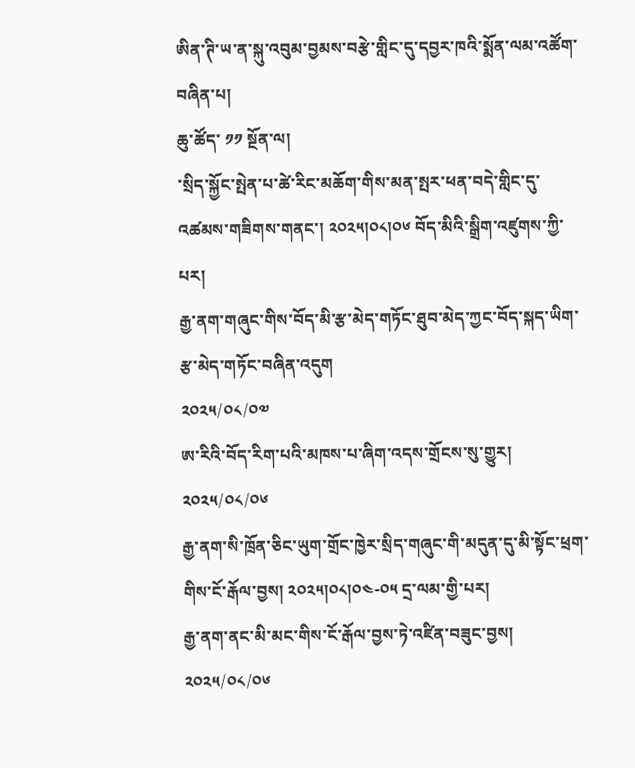ཨིན་ཊི་ཡ་ན་སྐུ་འབུམ་བྱམས་བརྩེ་གླིང་དུ་དབྱར་ཁའི་སྨོན་ལམ་འཚོག་བཞིན་པ།
ཆུ་ཚོད་ ༡༡ སྔོན་ལ།
་སྲིད་སྐྱོང་སྤེན་པ་ཚེ་རིང་མཆོག་གིས་མན་སྤར་ཕན་བདེ་གླིང་དུ་འཚམས་གཟིགས་གནང་། ༢༠༢༥།༠༨།༠༦ བོད་མིའི་སྒྲིག་འཛུགས་ཀྱི་པར།
རྒྱ་ནག་གཞུང་གིས་བོད་མི་རྩ་མེད་གཏོང་ཐུབ་མེད་ཀྱང་བོད་སྐད་ཡིག་རྩ་མེད་གཏོང་བཞིན་འདུག
༢༠༢༥/༠༨/༠༧
ཨ་རིའི་བོད་རིག་པའི་མཁས་པ་ཞིག་འདས་གྲོངས་སུ་གྱུར།
༢༠༢༥/༠༨/༠༦
རྒྱ་ནག་སི་ཁྲོན་ཅིང་ཡུག་གྲོང་ཁྱེར་སྲིད་གཞུང་གི་མདུན་དུ་མི་སྟོང་ཕྲག་གིས་ངོ་རྒོལ་བྱས། ༢༠༢༥།༠༨།༠༤-༠༥ དྲ་ལམ་གྱི་པར།
རྒྱ་ནག་ནང་མི་མང་གིས་ངོ་རྒོལ་བྱས་ཏེ་འཛིན་བཟུང་བྱས།
༢༠༢༥/༠༨/༠༦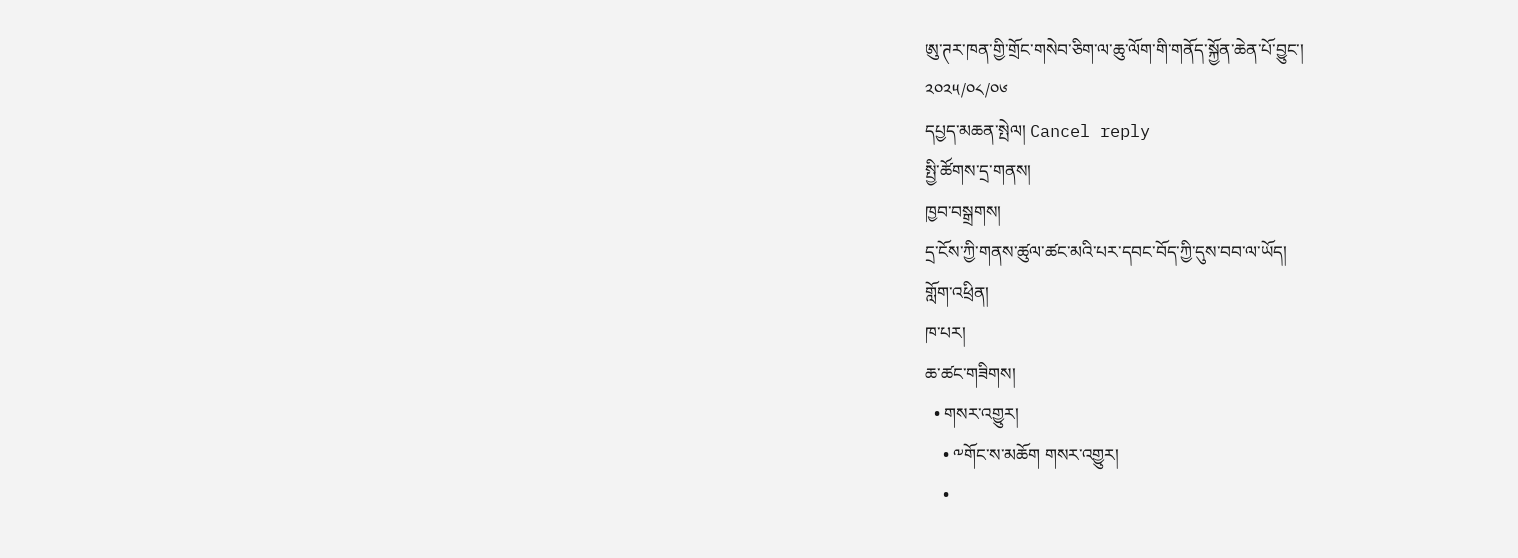ཨུ་ཊར་ཁན་གྱི་གྲོང་གསེབ་ཅིག་ལ་ཆུ་ལོག་གི་གནོད་སྐྱོན་ཆེན་པོ་བྱུང་།
༢༠༢༥/༠༨/༠༦
དཔྱད་མཆན་སྤེལ། Cancel reply
སྤྱི་ཚོགས་དྲ་གནས།
ཁྱབ་བསྒྲགས།
དྲ་ངོས་ཀྱི་གནས་ཚུལ་ཚང་མའི་པར་དབང་བོད་ཀྱི་དུས་བབ་ལ་ཡོད།
གློག་འཕྲིན།
ཁ་པར།
ཆ་ཚང་གཟིགས།
  • གསར་འགྱུར།
    • ༸གོང་ས་མཆོག གསར་འགྱུར།
    •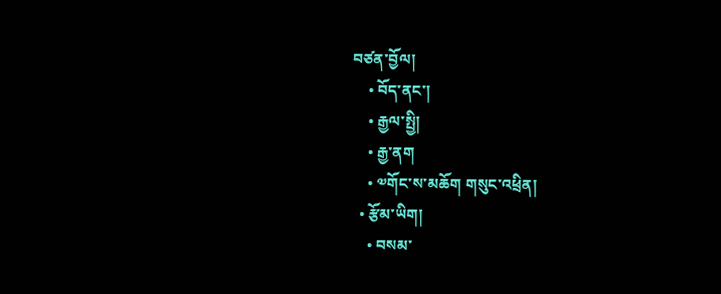བཙན་བྱོལ།
    • བོད་ནང་།
    • རྒྱལ་སྤྱི།
    • རྒྱ་ནག
    • ༧གོང་ས་མཆོག གསུང་འཕྲིན།
  • རྩོམ་ཡིག།
    • བསམ་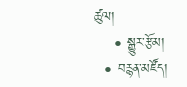ཚུལ།
    • སྒྱུར་རྩོམ།
  • བརྙན་མཛོད།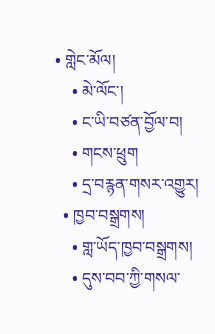• གླེང་མོལ།
    • མེ་ལོང་།
    • ང་ཡི་བཙན་བྱོལ་བ།
    • གངས་ཕྲུག
    • དྲ་བརྙན་གསར་འགྱུར།
  • ཁྱབ་བསྒྲགས།
    • གླ་ཡོད་ཁྱབ་བསྒྲགས།
    • དུས་བབ་ཀྱི་གསལ་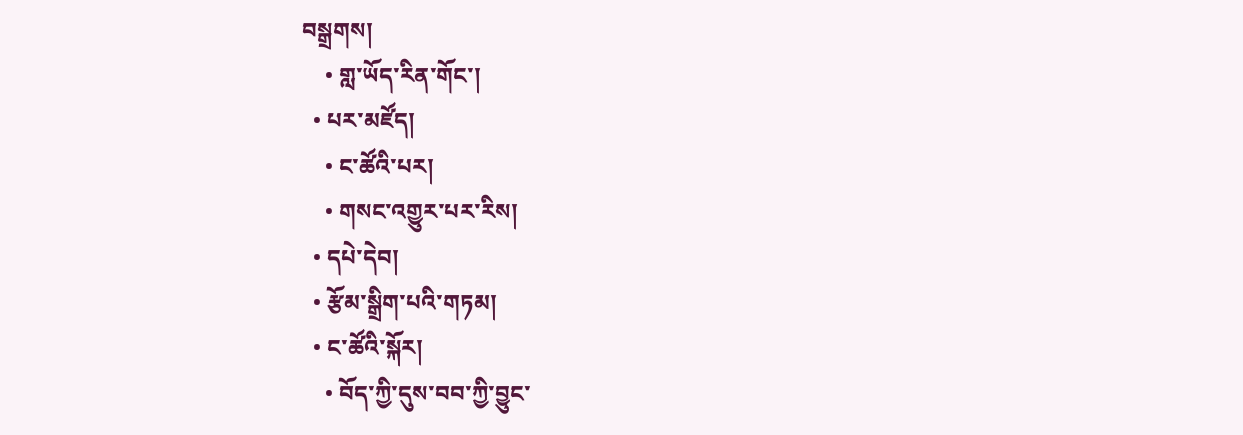བསྒྲགས།
    • གླ་ཡོད་རིན་གོང་།
  • པར་མཛོད།
    • ང་ཚོའི་པར།
    • གསང་འགྱུར་པར་རིས།
  • དཔེ་དེབ།
  • རྩོམ་སྒྲིག་པའི་གཏམ།
  • ང་ཚོའི་སྐོར།
    • བོད་ཀྱི་དུས་བབ་ཀྱི་བྱུང་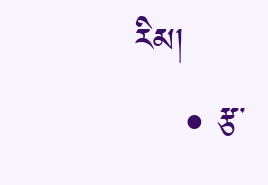རིམ།
    • རྩ་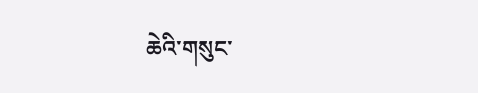ཆེའི་གསུང་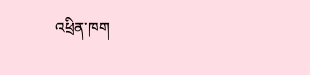འཕྲིན་ཁག